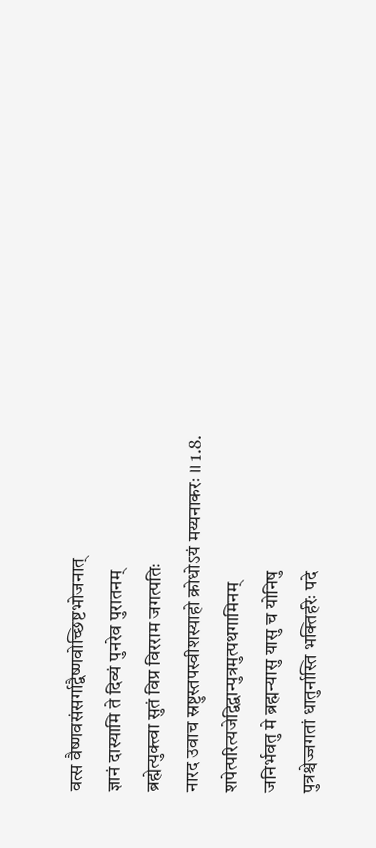वत्स वैष्णवसंसर्गाद्वैष्णवोच्छिष्टभोजनात्
ज्ञानं दास्यामि ते दिव्यं पुनरेव पुरातनम्
ब्रह्मेत्युक्त्वा सुतं विप्र विरराम जगत्पतिः
नारद उवाच स्रष्टुस्तपस्वीशस्याहो क्रोधोऽयं मय्यनाकरः ।। 1.8.
शपेत्परित्यजेद्विद्वान्पुत्रमुत्पथगामिनम्
जनिर्भवतु मे ब्रह्मन्यासु यासु च योनिषु
पुत्रश्चेज्जगतां धातुर्नास्ति भक्तिर्हरेः पदे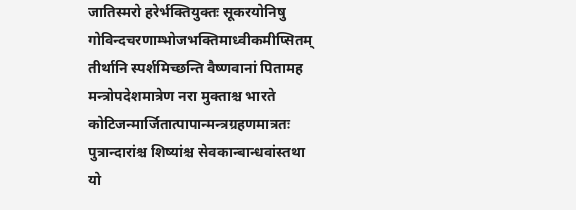जातिस्मरो हरेर्भक्तियुक्तः सूकरयोनिषु
गोविन्दचरणाम्भोजभक्तिमाध्वीकमीप्सितम्
तीर्थानि स्पर्शमिच्छन्ति वैष्णवानां पितामह
मन्त्रोपदेशमात्रेण नरा मुक्ताश्च भारते
कोटिजन्मार्जितात्पापान्मन्त्रग्रहणमात्रतः
पुत्रान्दारांश्च शिष्यांश्च सेवकान्बान्धवांस्तथा
यो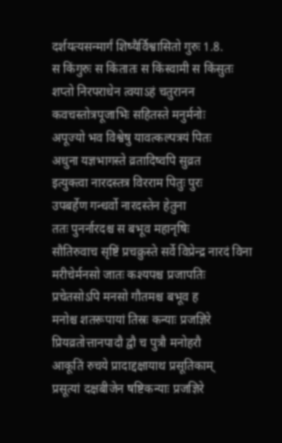दर्शयत्यसन्मार्गं शिष्यैर्विश्वासितो गुरुः 1.8.
स किंगुरुः स किंतातः स किंस्वामी स किंसुतः
शप्तो निरपराधेन त्वयाऽहं चतुरानन
कवचस्तोत्रपूजाभिः सहितस्ते मनुर्मनोः
अपूज्यो भव विश्वेषु यावत्कल्पत्रयं पितः
अधुना यज्ञभागस्ते व्रतादिष्वपि सुव्रत
इत्युक्त्वा नारदस्तत्र विरराम पितुः पुरः
उपबर्हेण गन्धर्वो नारदस्तेन हेतुना
ततः पुनर्नारदश्च स बभूव महानृषिः
सौतिरुवाच सृष्टिं प्रचक्रुस्ते सर्वे विप्रेन्द्र नारदं विना
मरीचेर्मनसो जातः कश्यपश्च प्रजापतिः
प्रचेतसोऽपि मनसो गौतमश्च बभूव ह
मनोश्च शतरूपायां तिस्रः कन्याः प्रजज्ञिरे
प्रियव्रतोत्तानपादौ द्वौ च पुत्रौ मनोहरौ
आकूतिं रुचये प्रादाद्दक्षायाथ प्रसूतिकाम्
प्रसूत्यां दक्षबीजेन षष्टिकन्याः प्रजज्ञिरे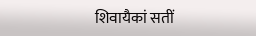शिवायैकां सतीं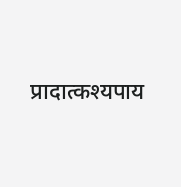प्रादात्कश्यपाय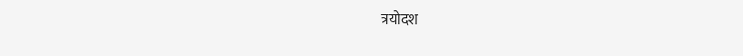त्रयोदश